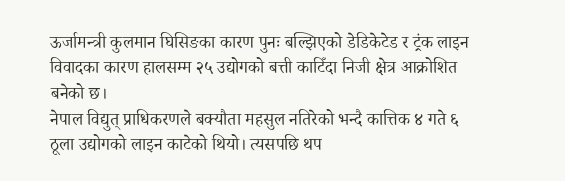ऊर्जामन्त्री कुलमान घिसिङका कारण पुनः बल्झिएको डेडिकेटेड र ट्रंक लाइन विवादका कारण हालसम्म २५ उद्योगको बत्ती काटिँदा निजी क्षेत्र आक्रोशित बनेको छ।
नेपाल विद्युत् प्राधिकरणले बक्यौता महसुल नतिरेको भन्दै कात्तिक ४ गते ६ ठूला उद्योगको लाइन काटेको थियो। त्यसपछि थप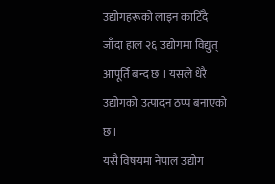उद्योगहरूको लाइन काटिँदै जाँदा हाल २६ उद्योगमा विद्युत् आपूर्ति बन्द छ । यसले धेरै उद्योगको उत्पादन ठप्प बनाएको छ।
यसै विषयमा नेपाल उद्योग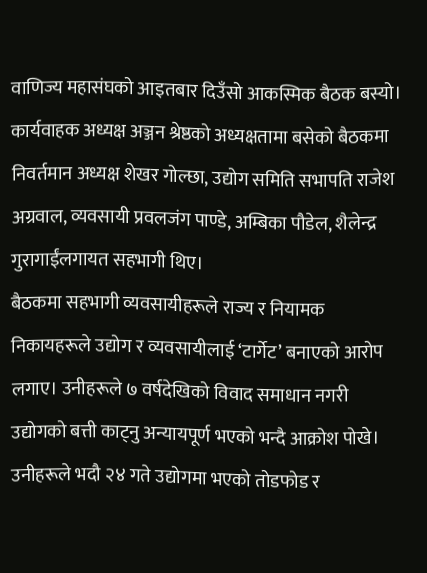वाणिज्य महासंघको आइतबार दिउँसो आकस्मिक बैठक बस्यो। कार्यवाहक अध्यक्ष अञ्जन श्रेष्ठको अध्यक्षतामा बसेको बैठकमा निवर्तमान अध्यक्ष शेखर गोल्छा, उद्योग समिति सभापति राजेश अग्रवाल, व्यवसायी प्रवलजंग पाण्डे, अम्बिका पौडेल, शैलेन्द्र गुरागाईंलगायत सहभागी थिए।
बैठकमा सहभागी व्यवसायीहरूले राज्य र नियामक निकायहरूले उद्योग र व्यवसायीलाई ‘टार्गेट’ बनाएको आरोप लगाए। उनीहरूले ७ वर्षदेखिको विवाद समाधान नगरी उद्योगको बत्ती काट्नु अन्यायपूर्ण भएको भन्दै आक्रोश पोखे।
उनीहरूले भदौ २४ गते उद्योगमा भएको तोडफोड र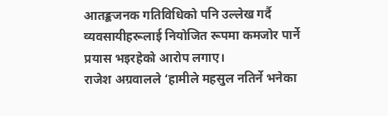आतङ्कजनक गतिविधिको पनि उल्लेख गर्दै व्यवसायीहरूलाई नियोजित रूपमा कमजोर पार्ने प्रयास भइरहेको आरोप लगाए।
राजेश अग्रवालले ‘हामीले महसुल नतिर्ने भनेका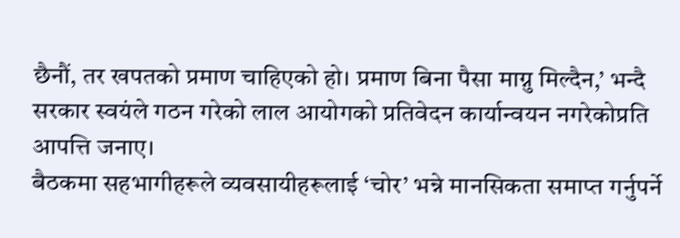छैनौं, तर खपतको प्रमाण चाहिएको हो। प्रमाण बिना पैसा माग्नु मिल्दैन,’ भन्दै सरकार स्वयंले गठन गरेको लाल आयोगको प्रतिवेदन कार्यान्वयन नगरेकोप्रति आपत्ति जनाए।
बैठकमा सहभागीहरूले व्यवसायीहरूलाई ‘चोर’ भन्ने मानसिकता समाप्त गर्नुपर्ने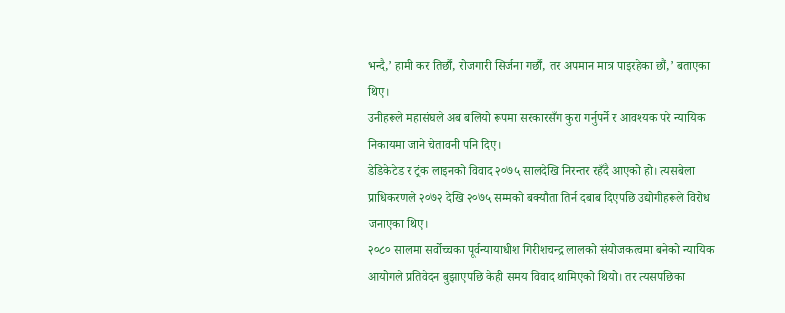भन्दै,’ हामी कर तिर्छौं, रोजगारी सिर्जना गर्छौं, तर अपमान मात्र पाइरहेका छौं,’ बताएका थिए।
उनीहरूले महासंघले अब बलियो रूपमा सरकारसँग कुरा गर्नुपर्ने र आवश्यक परे न्यायिक निकायमा जाने चेतावनी पनि दिए।
डेडिकेटेड र ट्रंक लाइनको विवाद २०७५ सालदेखि निरन्तर रहँदै आएको हो। त्यसबेला प्राधिकरणले २०७२ देखि २०७५ सम्मको बक्यौता तिर्न दबाब दिएपछि उद्योगीहरूले विरोध जनाएका थिए।
२०८० सालमा सर्वोच्चका पूर्वन्यायाधीश गिरीशचन्द्र लालको संयोजकत्वमा बनेको न्यायिक आयोगले प्रतिवेदन बुझाएपछि केही समय विवाद थामिएको थियो। तर त्यसपछिका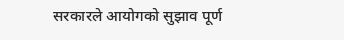सरकारले आयोगको सुझाव पूर्ण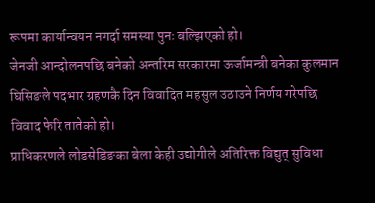रूपमा कार्यान्वयन नगर्दा समस्या पुनः बल्झिएको हो।
जेनजी आन्दोलनपछि बनेको अन्तरिम सरकारमा ऊर्जामन्त्री बनेका कुलमान घिसिङले पदभार ग्रहणकै दिन विवादित महसुल उठाउने निर्णय गरेपछि विवाद फेरि तातेको हो।
प्राधिकरणले लोडसेडिङका बेला केही उद्योगीले अतिरिक्त विद्युत् सुविधा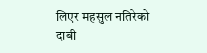लिएर महसुल नतिरेको दाबी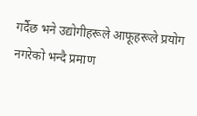गर्दैछ भने उद्योगीहरूले आफूहरूले प्रयोग नगरेको भन्दै प्रमाण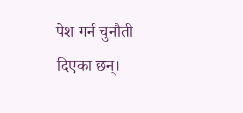पेश गर्न चुनौती दिएका छन्।